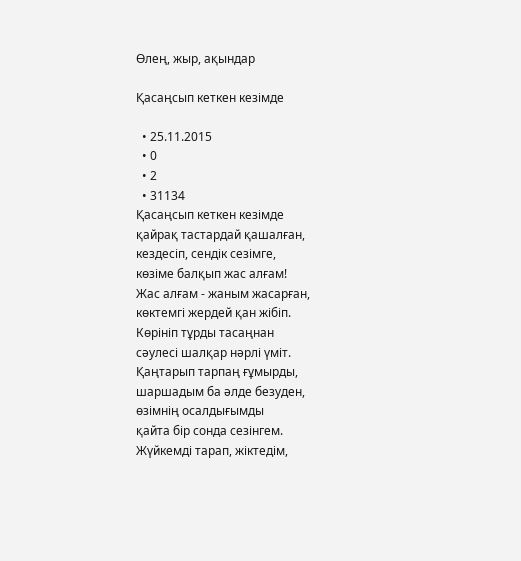Өлең, жыр, ақындар

Қасаңсып кеткен кезімде

  • 25.11.2015
  • 0
  • 2
  • 31134
Қасаңсып кеткен кезімде
қайрақ тастардай қашалған,
кездесіп, сендік сезімге,
көзіме балқып жас алғам!
Жас алғам - жаным жасарған,
көктемгі жердей қан жібіп.
Көрініп тұрды тасаңнан
сәулесі шалқар нәрлі үміт.
Қаңтарып тарпаң ғұмырды,
шаршадым ба әлде безуден,
өзімнің осалдығымды
қайта бір сонда сезінгем.
Жүйкемді тарап, жіктедім,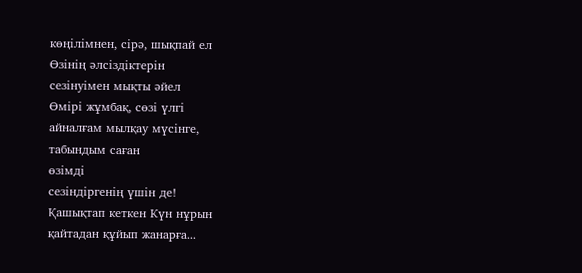көңілімнен, сірә, шықпай ел
Өзінің әлсіздіктерін
сезінуімен мықты әйел
Өмірі жұмбақ, сөзі үлгі
айналғам мылқау мүсінге,
табындым саған
өзімді
сезіндіргенің үшін де!
Қашықтап кеткен Күн нұрын
қайтадан құйып жанарға...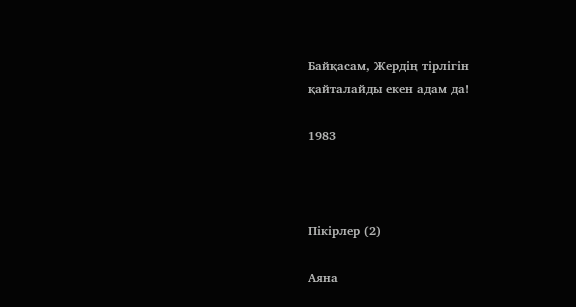Байқасам, Жердің тірлігін
қайталайды екен адам да!

1983



Пікірлер (2)

Аяна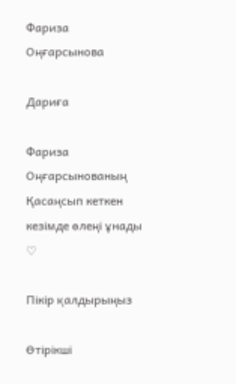Фариза Оңғарсынова

Дариға

Фариза Оңғарсынованың Қасаңсып кеткен кезімде өлеңі ұнады ♡

Пікір қалдырыңыз

Өтірікші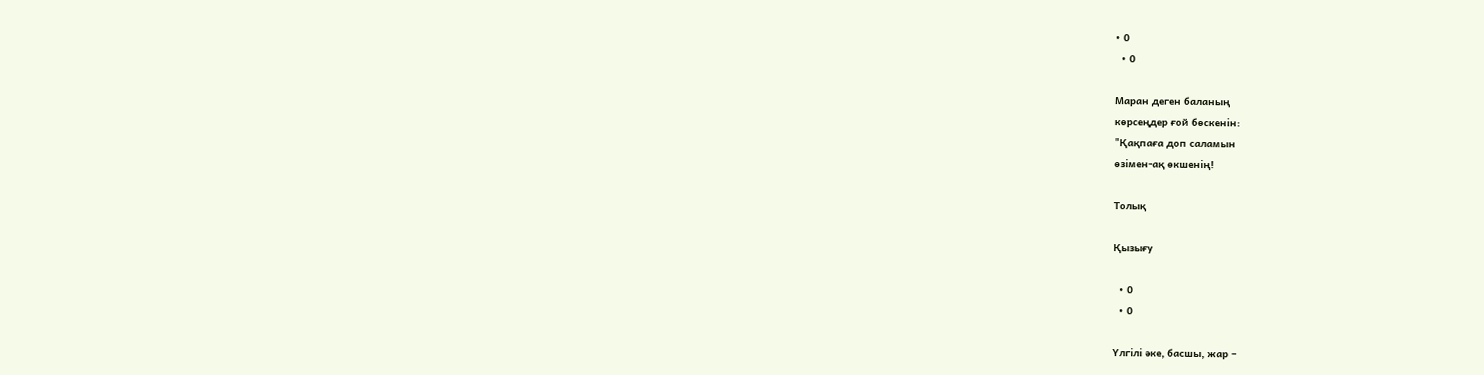• 0
  • 0

Маран деген баланың
көрсеңдер ғой бөскенін:
"Қақпаға доп саламын
өзімен-ақ өкшенің!

Толық

Қызығу

  • 0
  • 0

Үлгілі әке, басшы, жар –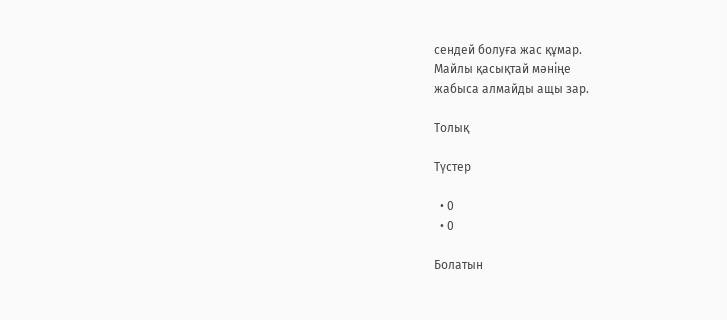сендей болуға жас құмар.
Майлы қасықтай мәніңе
жабыса алмайды ащы зар.

Толық

Түстер

  • 0
  • 0

Болатын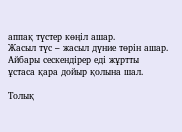аппақ түстер көңіл ашар.
Жасыл түс – жасыл дүние төрін ашар.
Айбары сескендірер еді жұртты
ұстаса қара дойыр қолына шал.

Толық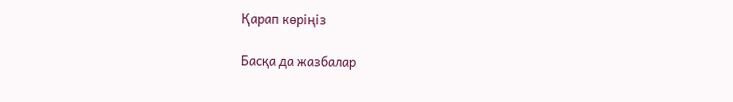Қарап көріңіз

Басқа да жазбалар